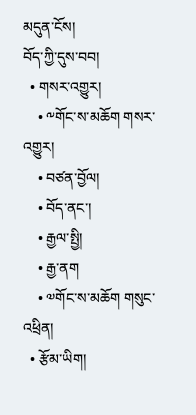མདུན་ངོས།
བོད་ཀྱི་དུས་བབ།
  • གསར་འགྱུར།
    • ༸གོང་ས་མཆོག གསར་འགྱུར།
    • བཙན་བྱོལ།
    • བོད་ནང་།
    • རྒྱལ་སྤྱི།
    • རྒྱ་ནག
    • ༧གོང་ས་མཆོག གསུང་འཕྲིན།
  • རྩོམ་ཡིག།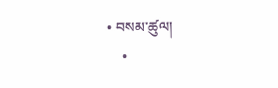• བསམ་ཚུལ།
    •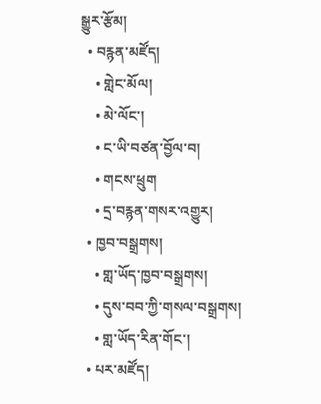སྒྱུར་རྩོམ།
  • བརྙན་མཛོད།
    • གླེང་མོལ།
    • མེ་ལོང་།
    • ང་ཡི་བཙན་བྱོལ་བ།
    • གངས་ཕྲུག
    • དྲ་བརྙན་གསར་འགྱུར།
  • ཁྱབ་བསྒྲགས།
    • གླ་ཡོད་ཁྱབ་བསྒྲགས།
    • དུས་བབ་ཀྱི་གསལ་བསྒྲགས།
    • གླ་ཡོད་རིན་གོང་།
  • པར་མཛོད།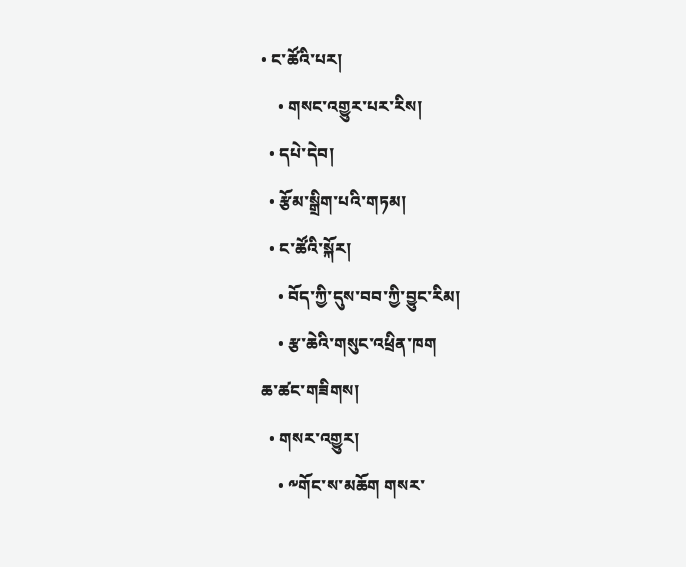• ང་ཚོའི་པར།
    • གསང་འགྱུར་པར་རིས།
  • དཔེ་དེབ།
  • རྩོམ་སྒྲིག་པའི་གཏམ།
  • ང་ཚོའི་སྐོར།
    • བོད་ཀྱི་དུས་བབ་ཀྱི་བྱུང་རིམ།
    • རྩ་ཆེའི་གསུང་འཕྲིན་ཁག
ཆ་ཚང་གཟིགས།
  • གསར་འགྱུར།
    • ༸གོང་ས་མཆོག གསར་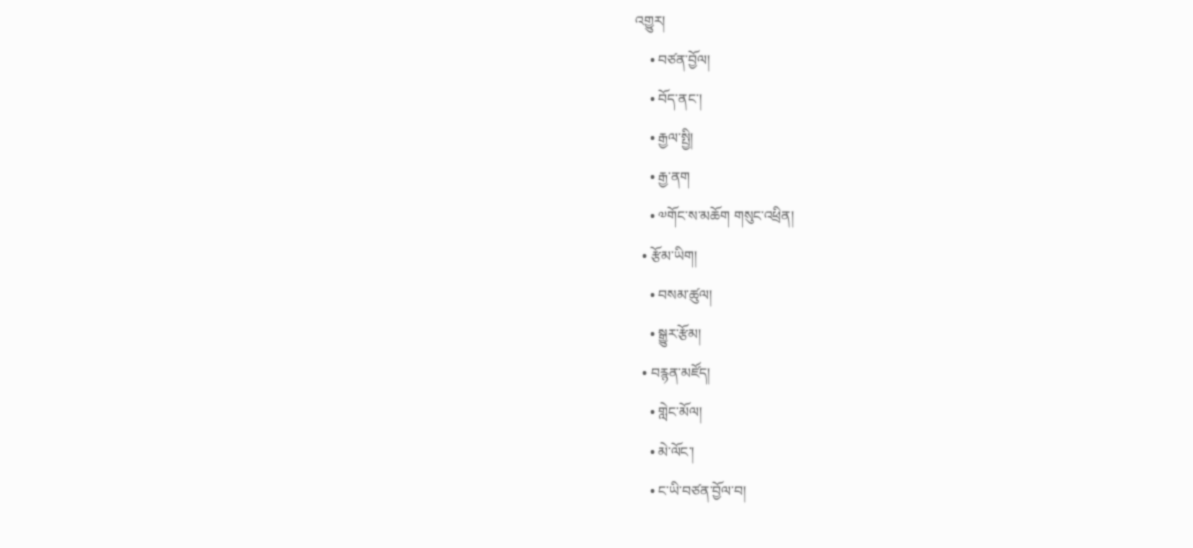འགྱུར།
    • བཙན་བྱོལ།
    • བོད་ནང་།
    • རྒྱལ་སྤྱི།
    • རྒྱ་ནག
    • ༧གོང་ས་མཆོག གསུང་འཕྲིན།
  • རྩོམ་ཡིག།
    • བསམ་ཚུལ།
    • སྒྱུར་རྩོམ།
  • བརྙན་མཛོད།
    • གླེང་མོལ།
    • མེ་ལོང་།
    • ང་ཡི་བཙན་བྱོལ་བ།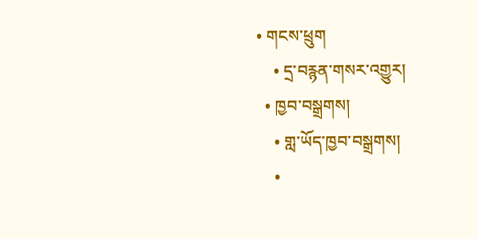• གངས་ཕྲུག
    • དྲ་བརྙན་གསར་འགྱུར།
  • ཁྱབ་བསྒྲགས།
    • གླ་ཡོད་ཁྱབ་བསྒྲགས།
    •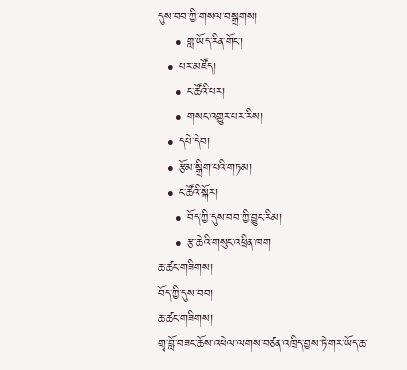དུས་བབ་ཀྱི་གསལ་བསྒྲགས།
    • གླ་ཡོད་རིན་གོང་།
  • པར་མཛོད།
    • ང་ཚོའི་པར།
    • གསང་འགྱུར་པར་རིས།
  • དཔེ་དེབ།
  • རྩོམ་སྒྲིག་པའི་གཏམ།
  • ང་ཚོའི་སྐོར།
    • བོད་ཀྱི་དུས་བབ་ཀྱི་བྱུང་རིམ།
    • རྩ་ཆེའི་གསུང་འཕྲིན་ཁག
ཆ་ཚང་གཟིགས།
བོད་ཀྱི་དུས་བབ།
ཆ་ཚང་གཟིགས།
གྲྭ་བློ་བཟང་ཆོས་འཕེལ་ལགས་བཙན་འཁྲིད་བྱས་ཏེ་གར་ཡོད་ཆ་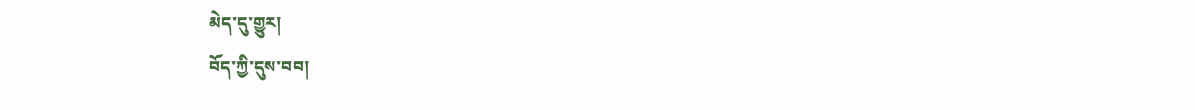མེད་དུ་གྱུར།
བོད་ཀྱི་དུས་བབ།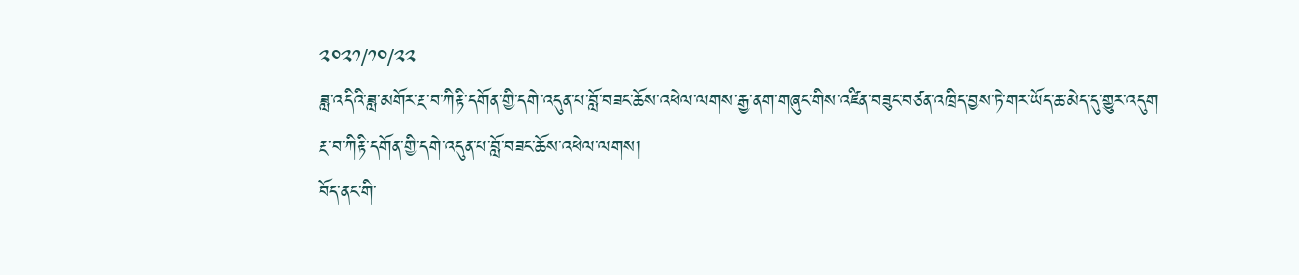༢༠༢༡/༡༠/༢༢
ཟླ་འདིའི་ཟླ་མགོར་རྔ་བ་ཀིརྟི་དགོན་གྱི་དགེ་འདུན་པ་བློ་བཟང་ཆོས་འཕེལ་ལགས་རྒྱ་ནག་གཞུང་གིས་འཛིན་བཟུང་བཙན་འཁྲིད་བྱས་ཏེ་གར་ཡོད་ཆ་མེད་དུ་གྱུར་འདུག
རྔ་བ་ཀིརྟི་དགོན་གྱི་དགེ་འདུན་པ་བློ་བཟང་ཆོས་འཕེལ་ལགས།
བོད་ནང་གི་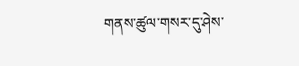གནས་ཚུལ་གསར་དུ་ཤེས་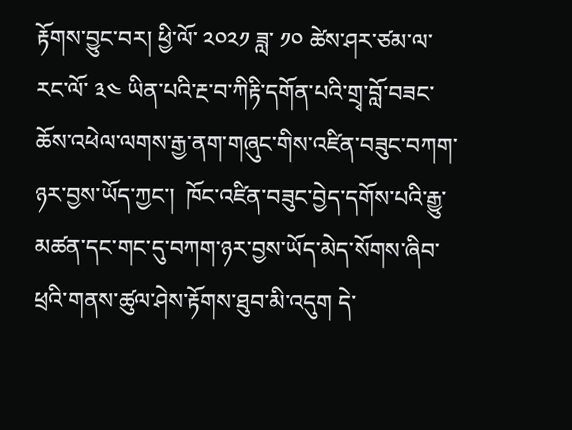རྟོགས་བྱུང་བར། ཕྱི་ལོ་ ༢༠༢༡ ཟླ་ ༡༠ ཚེས་ཤར་ཙམ་ལ་རང་ལོ་ ༣༤ ཡིན་པའི་རྔ་བ་ཀིརྟི་དགོན་པའི་གྲྭ་བློ་བཟང་ཆོས་འཕེལ་ལགས་རྒྱ་ནག་གཞུང་གིས་འཛིན་བཟུང་བཀག་ཉར་བྱས་ཡོད་ཀྱང་།  ཁོང་འཛིན་བཟུང་བྱེད་དགོས་པའི་རྒྱུ་མཚན་དང་གང་དུ་བཀག་ཉར་བྱས་ཡོད་མེད་སོགས་ཞིབ་ཕྲའི་གནས་ཚུལ་ཤེས་རྟོགས་ཐུབ་མི་འདུག དེ་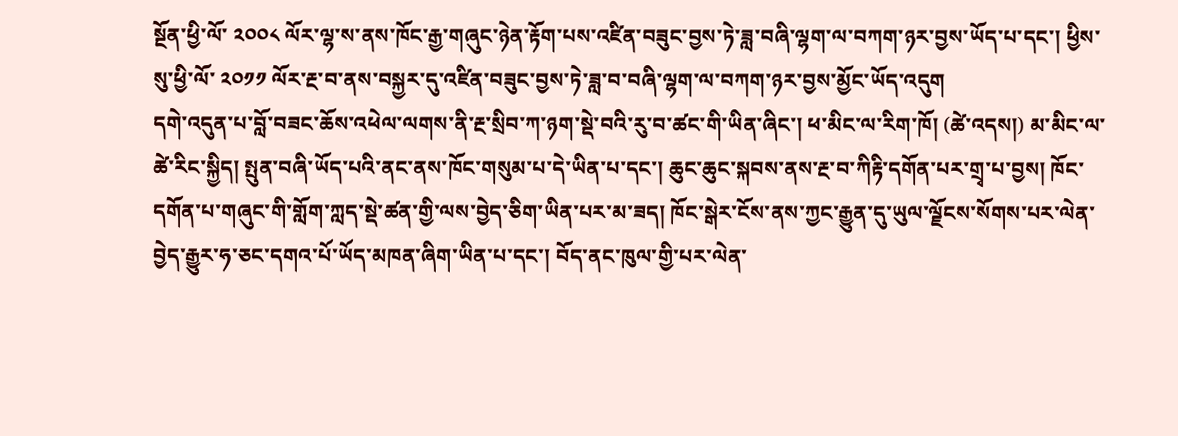སྔོན་ཕྱི་ལོ་ ༢༠༠༨ ལོར་ལྷ་ས་ནས་ཁོང་རྒྱ་གཞུང་ཉེན་རྟོག་པས་འཛིན་བཟུང་བྱས་ཏེ་ཟླ་བཞི་ལྷག་ལ་བཀག་ཉར་བྱས་ཡོད་པ་དང་། ཕྱིས་སུ་ཕྱི་ལོ་ ༢༠༡༡ ལོར་རྔ་བ་ནས་བསྐྱར་དུ་འཛིན་བཟུང་བྱས་ཏེ་ཟླ་བ་བཞི་ལྷག་ལ་བཀག་ཉར་བྱས་མྱོང་ཡོད་འདུག
དགེ་འདུན་པ་བློ་བཟང་ཆོས་འཕེལ་ལགས་ནི་རྔ་སྲིབ་ཀ་ཉག་སྡེ་བའི་རུ་བ་ཚང་གི་ཡིན་ཞིང་། ཕ་མིང་ལ་རིག་ཁོ། (ཚེ་འདས།) མ་མིང་ལ་ཚེ་རིང་སྐྱིད། སྤུན་བཞི་ཡོད་པའི་ནང་ནས་ཁོང་གསུམ་པ་དེ་ཡིན་པ་དང་། ཆུང་ཆུང་སྐབས་ནས་རྔ་བ་ཀིརྟི་དགོན་པར་གྲྭ་པ་བྱས། ཁོང་དགོན་པ་གཞུང་གི་གློག་ཀླད་སྡེ་ཚན་གྱི་ལས་བྱེད་ཅིག་ཡིན་པར་མ་ཟད། ཁོང་སྒེར་ངོས་ནས་ཀྱང་རྒྱུན་དུ་ཡུལ་ལྗོངས་སོགས་པར་ལེན་བྱེད་རྒྱུར་ཧ་ཅང་དགའ་པོ་ཡོད་མཁན་ཞིག་ཡིན་པ་དང་། བོད་ནང་ཁུལ་གྱི་པར་ལེན་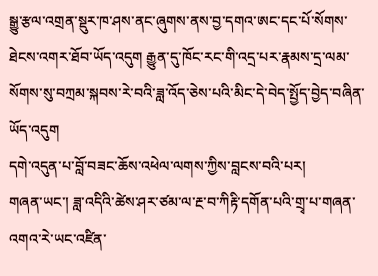སྒྱུ་རྩལ་འགྲན་སྡུར་ཁ་ཤས་ནང་ཞུགས་ནས་བྱ་དགའ་ཨང་དང་པོ་སོགས་ཐེངས་འགར་ཐོབ་ཡོད་འདུག རྒྱུན་དུ་ཁོང་རང་གི་འདྲ་པར་རྣམས་དྲ་ལམ་སོགས་སུ་བཀྲམ་སྐབས་རེ་བའི་ཟླ་འོད་ཅེས་པའི་མིང་དེ་བེད་སྤྱོད་བྱེད་བཞིན་ཡོད་འདུག
དགེ་འདུན་པ་བློ་བཟང་ཆོས་འཕེལ་ལགས་ཀྱིས་བླངས་བའི་པར།
གཞན་ཡང་། ཟླ་འདིའི་ཚེས་ཤར་ཙམ་ལ་རྔ་བ་ཀིརྟི་དགོན་པའི་གྲྭ་པ་གཞན་འགའ་རེ་ཡང་འཛིན་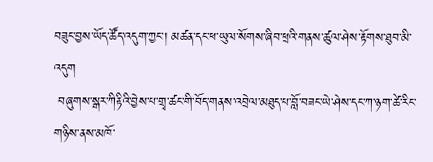བཟུང་བྱས་ཡོད་ཚོད་འདུག་ཀྱང་། མཚན་དང་ཕ་ཡུལ་སོགས་ཞིབ་ཕྲའི་གནས་ཚུལ་ཤེས་རྟོགས་ཐུབ་མི་འདུག
 བཞུགས་སྒར་ཀིརྟིའི་བྱེས་པ་གྲྭ་ཚང་གི་བོད་གནས་འབྲེལ་མཐུད་པ་བློ་བཟང་ཡེ་ཤེས་དང་ཀ་ཉག་ཚེ་རིང་གཉིས་ནས་མཁོ་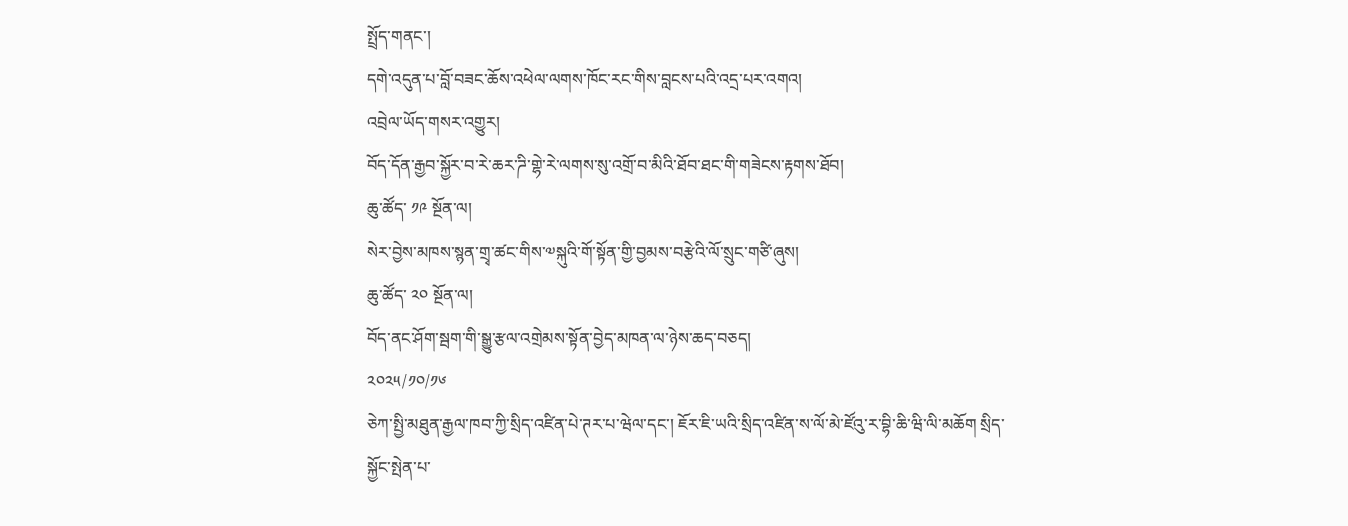སྤྲོད་གནང་།
དགེ་འདུན་པ་བློ་བཟང་ཆོས་འཕེལ་ལགས་ཁོང་རང་གིས་བླངས་པའི་འདྲ་པར་འགའ།
འབྲེལ་ཡོད་གསར་འགྱུར།
བོད་དོན་རྒྱབ་སྐྱོར་བ་རེ་ཆར་ཌི་གྷེ་རེ་ལགས་སུ་འགྲོ་བ་མིའི་ཐོབ་ཐང་གི་གཟེངས་རྟགས་ཐོབ།
ཆུ་ཚོད་ ༡༩ སྔོན་ལ།
སེར་བྱེས་མཁས་སྙན་གྲྭ་ཚང་གིས་༧སྐུའི་གོ་སྟོན་གྱི་བྱམས་བརྩེའི་ལོ་སྲུང་གཙི་ཞུས།
ཆུ་ཚོད་ ༢༠ སྔོན་ལ།
བོད་ནང་ཤོག་སྦག་གི་སྒྱུ་རྩལ་འགྲེམས་སྟོན་བྱེད་མཁན་ལ་ཉེས་ཆད་བཅད།
༢༠༢༥/༡༠/༡༦
ཅེཀ་སྤྱི་མཐུན་རྒྱལ་ཁབ་ཀྱི་སྲིད་འཛིན་པེ་ཊར་པ་ཝེལ་དང་། ཇོར་ཇི་ཡའི་སྲིད་འཛིན་ས་ལོ་མེ་ཛོའུ་ར་བྷི་ཆི་ཝི་ལི་མཆོག སྲིད་སྐྱོང་སྤེན་པ་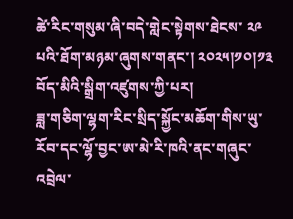ཚེ་རིང་གསུམ་ཞི་བདེ་གླེང་སྟེགས་ཐེངས་ ༢༩ པའི་ཐོག་མཉམ་ཞུགས་གནང་། ༢༠༢༥།༡༠།༡༣ བོད་མིའི་སྒྲིག་འཛུགས་ཀྱི་པར།
ཟླ་གཅིག་ལྷག་རིང་སྲིད་སྐྱོང་མཆོག་གིས་ཡུ་རོབ་དང་ལྷོ་བྱང་ཨ་མེ་རི་ཁའི་ནང་གཞུང་འབྲེལ་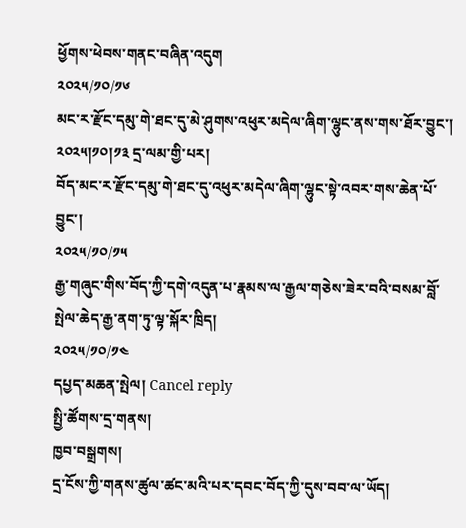ཕྱོགས་ཕེབས་གནང་བཞིན་འདུག
༢༠༢༥/༡༠/༡༦
མང་ར་རྫོང་དམུ་གེ་ཐང་དུ་མེ་ཤུགས་འཕུར་མདེལ་ཞིག་ལྷུང་ནས་གས་ཐོར་བྱུང་། ༢༠༢༥།༡༠།༡༣ དྲ་ལམ་གྱི་པར།
བོད་མང་ར་རྫོང་དམུ་གེ་ཐང་དུ་འཕུར་མདེལ་ཞིག་ལྷུང་སྟེ་འབར་གས་ཆེན་པོ་བྱུང་།
༢༠༢༥/༡༠/༡༥
རྒྱ་གཞུང་གིས་བོད་ཀྱི་དགེ་འདུན་པ་རྣམས་ལ་རྒྱལ་གཅེས་ཟེར་བའི་བསམ་བློ་སྤེལ་ཆེད་རྒྱ་ནག་ཏུ་ལྟ་སྐོར་ཁྲིད།
༢༠༢༥/༡༠/༡༤
དཔྱད་མཆན་སྤེལ། Cancel reply
སྤྱི་ཚོགས་དྲ་གནས།
ཁྱབ་བསྒྲགས།
དྲ་ངོས་ཀྱི་གནས་ཚུལ་ཚང་མའི་པར་དབང་བོད་ཀྱི་དུས་བབ་ལ་ཡོད།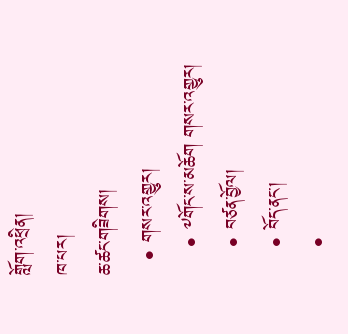གློག་འཕྲིན།
ཁ་པར།
ཆ་ཚང་གཟིགས།
  • གསར་འགྱུར།
    • ༸གོང་ས་མཆོག གསར་འགྱུར།
    • བཙན་བྱོལ།
    • བོད་ནང་།
    •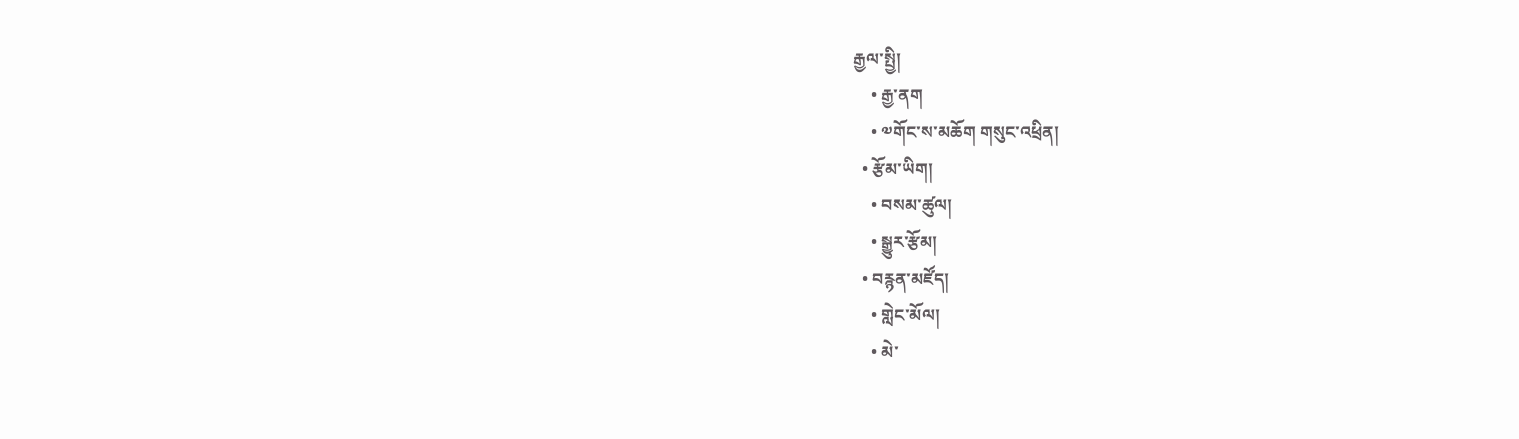རྒྱལ་སྤྱི།
    • རྒྱ་ནག
    • ༧གོང་ས་མཆོག གསུང་འཕྲིན།
  • རྩོམ་ཡིག།
    • བསམ་ཚུལ།
    • སྒྱུར་རྩོམ།
  • བརྙན་མཛོད།
    • གླེང་མོལ།
    • མེ་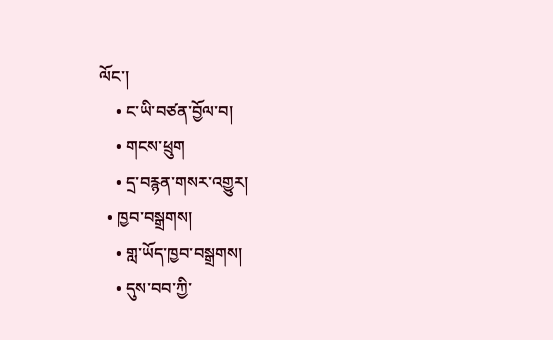ལོང་།
    • ང་ཡི་བཙན་བྱོལ་བ།
    • གངས་ཕྲུག
    • དྲ་བརྙན་གསར་འགྱུར།
  • ཁྱབ་བསྒྲགས།
    • གླ་ཡོད་ཁྱབ་བསྒྲགས།
    • དུས་བབ་ཀྱི་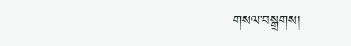གསལ་བསྒྲགས།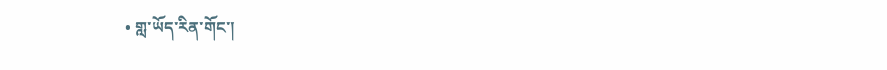• གླ་ཡོད་རིན་གོང་།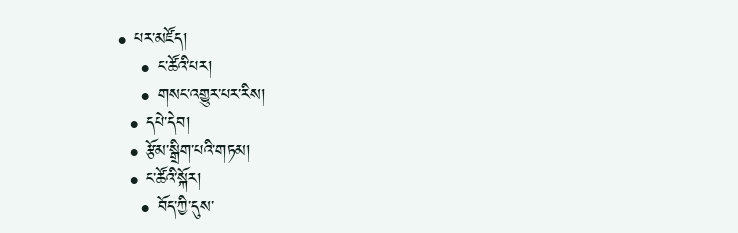• པར་མཛོད།
    • ང་ཚོའི་པར།
    • གསང་འགྱུར་པར་རིས།
  • དཔེ་དེབ།
  • རྩོམ་སྒྲིག་པའི་གཏམ།
  • ང་ཚོའི་སྐོར།
    • བོད་ཀྱི་དུས་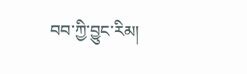བབ་ཀྱི་བྱུང་རིམ།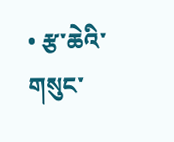• རྩ་ཆེའི་གསུང་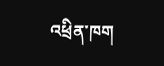འཕྲིན་ཁག